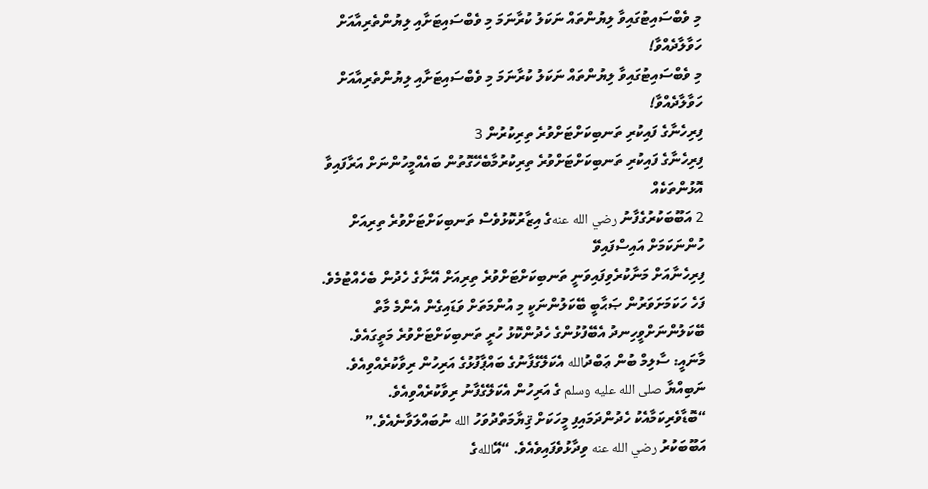މި ވެބްސައިޓުގައިވާ ލިޔުންތައް ނަކަލު ކުރާނަމަ މި ވެބްސައިޓަށާއި ލިޔުންތެރިއާއަށް ހަވާލާދެއްވާ!
މި ވެބްސައިޓުގައިވާ ލިޔުންތައް ނަކަލު ކުރާނަމަ މި ވެބްސައިޓަށާއި ލިޔުންތެރިއާއަށް ހަވާލާދެއްވާ!
ފިރިހެނާގެ ފައިކުރި ތަނބިކަށްޓަށްވުރެ ތިރިކުރުން 3
ފިރިހެނާގެ ފައިކުރި ތަނބިކަށްޓަށްވުރެ ތިރިކުރުމާބެހޭގޮތުން ބައެއްމީހުންނަށް އަރާފައިވާ އޮޅުންތަކެއް
2 އަބޫބަކުރުގެފާނު رضي الله عنهގެ އިޒާރުކޮޅުވެސް ތަނބިކަށްޓަށްވުރެ ތިރިއަށް ހުންނަކަމަށް އައިސްފައިވޭ
ފިރިހެނާއަށް މަނާކުރެވިފައިވަނީ ތަނބިކަށްޓަށްވުރެ ތިރިއަށް އޭނާގެ ހެދުން ބެހެއްޓުމެވެ. ފަހެ ހަކަމަށަވަރުން ޞަޙާބީ ބޭކަލުންނަކީ މި އުންމަތަށް ވަޑައިގެން އެންމެ މާތް ބޭކަލުންނަށްވީހިނދު އެބޭފުޅުންގެ ހެދުންކޮޅު ހުރީ ތަނބިކަށްޓަށްވުރެ މަތީގައެވެ.
މާނައީ: ސާލިމް ބުން ޢަބްދުالله އެކަލޭގެފާނުގެ ބައްޕާފުޅުގެ އަރިހުން ރިވާކުރެއްވިއެވެ. ނަބިއްޔާ صلى الله عليه وسلم ގެ އަރިހުން އެކަލޭގެފާނު ރިވާކުރެއްވިއެވެ. “ބޮޑާވެރިކަމާއެކު ހެދުންދަމައިފި މީހަކަށް ޤިޔާމަތްދުވަހު الله ނުބައްލަވާނެއެވެ.” އަބޫބަކުރު رضي الله عنه ވިދާޅުވެފައިވެއެވެ. “އޭاللهގެ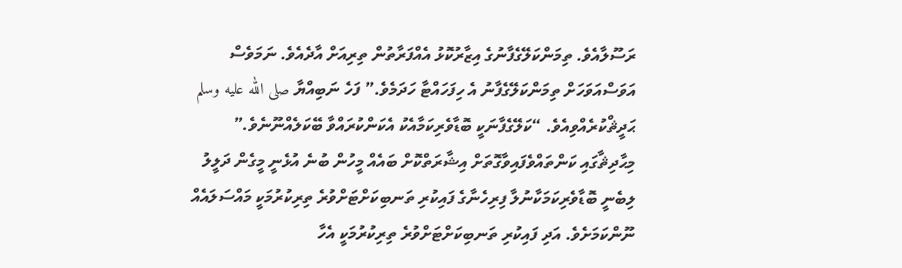ރަސޫލާއެވެ. ތިމަންކަލޭގެފާނުގެ އިޒާރުކޮޅު އެއްފަރާތުން ތިރިއަށް އާދެއެވެ. ނަމަވެސް އަވަސްއަވަހަށް ތިމަންކަލޭގެފާނު އެ ހިފަހައްޓާ ހަދަމެވެ.” ފަހެ ނަބިއްޔާ صلى الله عليه وسلم ޙަދީޘްކުރެއްވިއެވެ. “ކަލޭގެފާނަކީ ބޮޑާވެރިކަމާއެކު އެކަންކުރައްވާ ބޭކަލެއްނޫނެވެ.”
މިޙާދިޘާގައި ކަންތައްވެފައިވާގޮތަށް އިޝާރަތްކޮށް ބައެއް މީހުން ބުނެ އުޅެނީ މީގެން ދަލީލު ލިބެނީ ބޮޑާވެރިކަމަކާނުލާ ފިރިހެނާގެ ފައިކުރި ތަނބިކަށްޓަށްވުރެ ތިރިކުރުމަކީ މައްސަލައެއް ނޫންކަމަށެވެ. އަދި ފައިކުރި ތަނބިކަށްޓަށްވުރެ ތިރިކުރުމަކީ އެހާ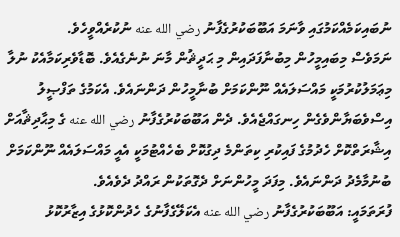ނުބައިކަމެއްކަމުގައި ވާނަމަ އަބޫބަކުރުގެފާނު رضي الله عنه ނުކުރެއްވީހެވެ.
ނަމަވެސް މިބައިމީހުން މިބުނާފަދައިން މި ޙަދީޘުން މާނަ ނުނެގެއެވެ. ބޮޑާވެރިކަމާއެކު ނުލާ މިޢަމަލުކުރުމަކީ މައްސަލައެއް ނޫންކަމަށް ބުނާމީހުން ދަންނައެވެ. އެކަމުގެ ތަފްޞީލު އިސްވެބަޔާންވެގެން ހިނގައްޖެއެވެ. ދެން އަބޫބަކުރުގެފާނު رضي الله عنه ގެ މިޙާދިޘާއަށް އިޝާރަތްކޮށް ހެދުމުގެ ފައިކުރި ކިތަންމެ ދިގުކޮށް ބެހެއްޓުމަކީ އެއީ މައްސަލައެއް ނޫންކަމަށް ބުނުމާމެދު ދަންނައެވެ. މިފަދަ މީހުންނަށް ދެގޮތަކުން ރައްދު ދެވެއެވެ.
ފުރަތަމައީ: އަބޫބަކުރުގެފާނު رضي الله عنه އެކަލޭގެފާނުގެ ހެދުންކޮޅުގެ އިޒާރުކޮޅު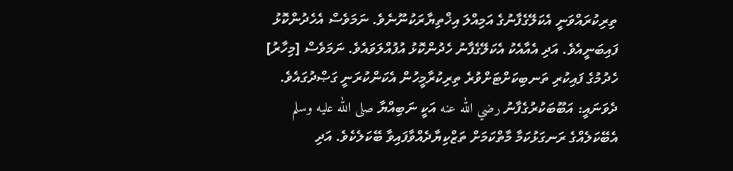ތިރިކުރައްވަނީ އެކަލޭގެފާނުގެ އަމިއްލަ އިޚްތިޔާރަކުނޫނެވެ. ނަމަވެސް އެހެދުންކޮޅު ފައިބަނީއެވެ. އަދި އެއާއެކު އެކަލޭގެފާނު ހެދުންކޮޅު އުފުއްލަވައެވެ. ނަމަވެސް [މިހާރު] ހެދުމުގެ ފައިކުރި ތަނބިކަށްޓަށްވުރެ ތިރިކުރާމީހުން އެކަންކުރަނީ ގަޞްދުގައެވެ.
ދެވަނައީ: އަބޫބަކުރުގެފާނު رضي الله عنه އަކީ ނަބިއްޔާ صلى الله عليه وسلم އެބޭކަލެއްގެ ރަނގަޅުކަމާ މާތްކަމަށް ތަޒްކިޔާދެއްވާފައިވާ ބޭކަލެކެވެ. އަދި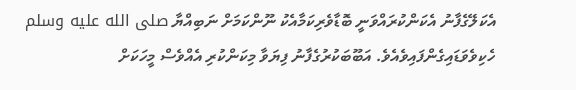އެކަލޭގެފާނު އެކަންކުރައްވަނީ ބޮޑާވެރިކަމާއެކު ނޫންކަމަށް ނަބިއްޔާ صلى الله عليه وسلم ހެކިވެވަޑައިގެންފައިވެއެވެ. އަބޫބަކުރުގެފާނު ފިޔަވާ މިކަންކުރި އެއްވެސް މީހަކަށް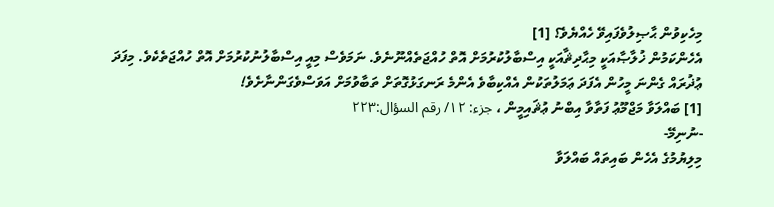މިހެކިވުން ޙާޞިލުވެފައިވޭ ހެއްޔެވެ؟ [1]
އެހެންކަމުން ޚުލާޞާއަކީ މިޙާދިޘާއަކީ އިސްބާލުކުރުމަށް އޮތް ހުއްޖަތެއްނޫނެވެ. ނަމަވެސް މިއީ އިސްބާލުނުކުރުމަށް އޮތް ހުއްޖަތެކެވެ. މިފަދަ ޢުޛުރައް ގެންނަ މީހުން އެފަދަ ޢަމަލުތަކުން އެއްކިބާވެ އެންމެ ރަނގަޅުގޮތަށް ތަބާވުމަށް އަވަސްވެގަންނާށެވެ!
[1] ބައްލަވާ މަޖްމޫޢު ފަތާވާ އިބްނު ޢުޘައިމީން ، جزء: ۱٢/ رقم السؤال:٢٢٣
-ނުނިމޭ-
މިލިޔުމުގެ އެހެން ބައިތައް ބައްލަވާ